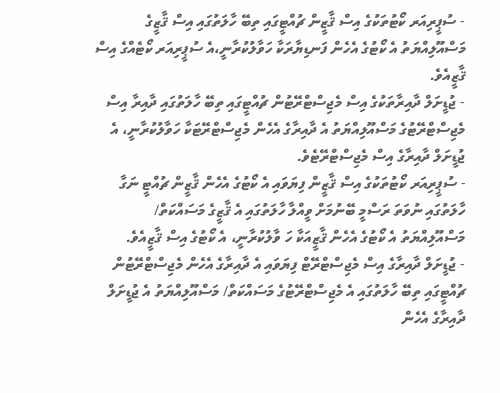- ސުޕީރިއަރ ކޯޓުތަކުގެ އިސް ޤާޒީން ޗުއްޓީގައި ތިބޭ ހާލަތުގައި އިސް ޤާޒީގެ މަސްއޫލިއްޔަތު އެ ކޯޓުގެ އެހެން ފަނޑިޔާރަކާ ހަވާލުކުރާނީ،އެ ސުޕީރިއަރ ކޯޓެއްގެ އިސް ޤާޒީއެވެ.
- ޖުޑީށަލް ދާއިރާތަކުގެ އިސް މެޖިސްޓްރޭޓުން ޗުއްޓީގައި ތިބޭ ހާލަތުގައި ދާއިރާ އިސް މެޖިސްޓްރޭޓުގެ މަސްއޫލިއްޔަތު އެ ދާއިރާގެ އެހެން މެޖިސްޓްރޭޓަކާ ހަވާލުކުރާނީ، އެ ޖުޑީށަލް ދާއިރާގެ އިސް މެޖިސްޓްރޭޓެވެ.
- ސުޕީރިއަރ ކޯޓުތަކުގެ އިސް ޤާޒީން ފިޔަވައި އެ ކޯޓުގެ އެހެން ޤާޒީން ޗުއްޓީ ނަގާ ހާލަތުގައި ނުވަތަ ރަސްމީ ބޭނުމަށް ވީއްލާ ހާލަތުގައި އެ ޤާޒީގެ މަސައްކަތް/ މަސްއޫލިއްޔަތު އެ ކޯޓުގެ އެހެން ޤާޒީއަކާ ހަ ވާލުކުރާނީ، އެ ކޯޓުގެ އިސް ޤާޒީއެވެ.
- ޖުޑީށަލް ދާއިރާގެ އިސް މެޖިސްޓްރޭޓް ފިޔަވައި އެ ދާއިރާގެ އެހެން މެޖިސްޓްރޭޓުން ޗުއްޓީގައި ތިބޭ ހާލަތުގައި އެ މެޖިސްޓްރޭޓުގެ މަސައްކަތް/ މަސްއޫލިއްޔަތު އެ ޖުޑީށަލް ދާއިރާގެ އެހެން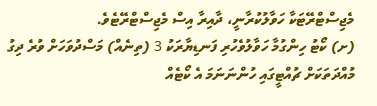މެޖިސްޓްރޭޓަކާ ހަވާލުކުރާނީ، ދާއިރާ އިސް މެޖިސްޓްރޭޓެވެ.
(ށ) ކޯޓު ހިންގުމާ ހަވާލުވެހުރި ފަނޑިޔާރަކު 3 (ތިނެއް) މަސްދުވަހަށް ވުރެ ދިގު މުއްދަތަކަށް ޗުއްޓީގައި ހުންނަނަމަ އެ ކޯޓެއް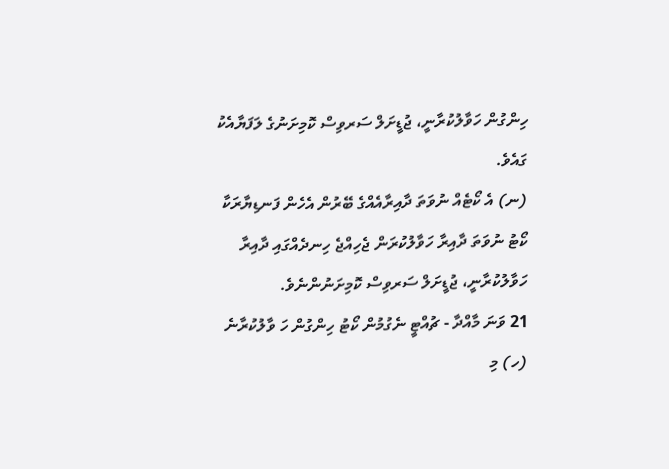ހިންގުން ހަވާލުކުރާނީ، ޖުޑީށަލް ސަރވިސް ކޮމިށަނުގެ ލަފަޔާއެކު ގައެވެ.
(ނ) އެ ކޯޓެއް ނުވަތަ ދާއިރާއެއްގެ ބޭރުން އެހެން ފަނޑިޔާރަކާ ކޯޓު ނުވަތަ ދާއިރާ ހަވާލުކުރަން ޖެހިއްޖެ ހިނދެއްގައި ދާއިރާ ހަވާލުކުރާނީ، ޖުޑީށަލް ސަރވިސް ކޮމިށަނުންނެވެ.
21 ވަނަ މާއްދާ - ޗުއްޓީ ނެގުމުން ކޯޓު ހިންގުން ހަ ވާލުކުރާނެ
(ހ) މި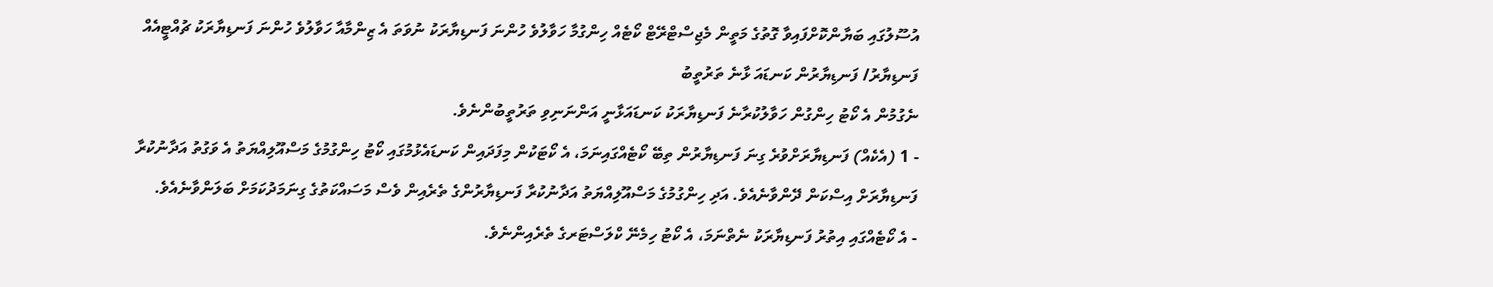އުސޫލުގައި ބަޔާންކޮށްފައިވާ ގޮތުގެ މަތީން މެޖިސްޓްރޭޓް ކޯޓެއް ހިންގުމާ ހަވާލުވެ ހުންނަ ފަނޑިޔާރަކު ނުވަތަ އެ ޒިންމާއާ ހަވާލުވެ ހުންނަ ފަނޑިޔާރަކު ޗުއްޓީއެއް ފަނޑިޔާރު/ ފަނޑިޔާރުން ކަނޑައަ ޅާނެ ތަރުތީބު
ނެގުމުން އެ ކޯޓު ހިންގުން ހަވާލުކުރާނެ ފަނޑިޔާރަކު ކަނޑައަޅާނީ އަންނަނިވި ތަރުތީބުންނެވެ.
- 1 (އެކެއް) ފަނޑިޔާރަށްވުރެ ގިނަ ފަނޑިޔާރުން ތިބޭ ކޯޓެއްގައިނަމަ، އެ ކޯޓަކުން މިފަދައިން ކަނޑައެޅުމުގައި ކޯޓު ހިންގުމުގެ މަސްއޫލިއްޔަތު އެ ވަގުތު އަދާނުކުރާ ފަނޑިޔާރަށް އިސްކަން ދޭންވާނެއެވެ. އަދި ހިންގުމުގެ މަސްއޫލިއްޔަތު އަދާނުކުރާ ފަނޑިޔާރުންގެ ތެރެއިން ވެސް މަސައްކަތުގެ ގިނަމަދުކަމަށް ބަލަންވާނެއެވެ.
- އެ ކޯޓެއްގައި އިތުރު ފަނޑިޔާރަކު ނެތްނަމަ، އެ ކޯޓު ހިމެނޭ ކްލަސްޓަރގެ ތެރެއިންނެވެ.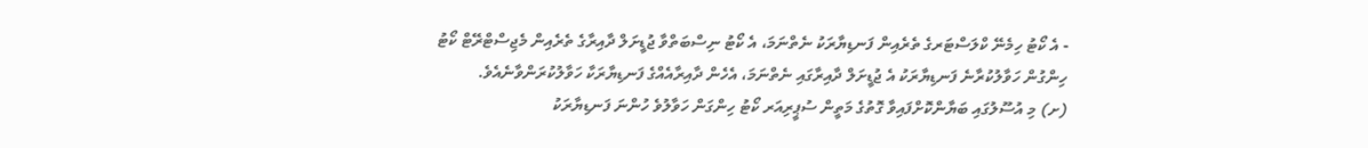- އެ ކޯޓު ހިމެނޭ ކްލަސްޓަރގެ ތެރެއިން ފަނޑިޔާރަކު ނެތްނަމަ، އެ ކޯޓު ނިސްބަތްވާ ޖުޑީށަލް ދާއިރާގެ ތެރެއިން މެޖިސްޓްރޭޓް ކޯޓު ހިންގުން ހަވާލުކުރާނެ ފަނޑިޔާރަކު އެ ޖުޑީށަލް ދާއިރާގައި ނެތްނަމަ، އެހެން ދާއިރާއެއްގެ ފަނޑިޔާރަކާ ހަވާލުކުރަންވާނެއެވެ.
(ށ) މި އުސޫލުގައި ބަޔާންކޮށްފައިވާ ގޮތުގެ މަތީން ސުޕީރިއަރ ކޯޓު ހިންގަން ހަވާލުވެ ހުންނަ ފަނޑިޔާރަކު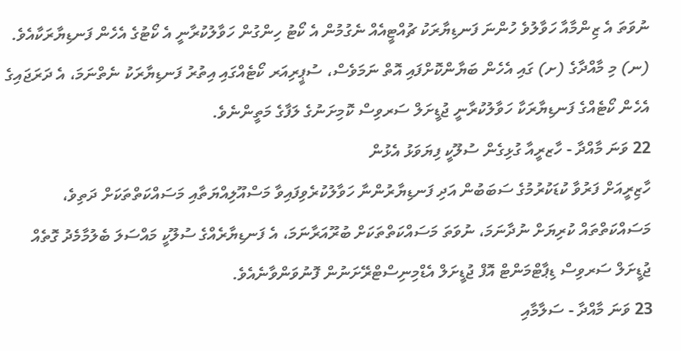ނުވަތަ އެ ޒިންމާއާ ހަވާލުވެ ހުންނަ ފަނޑިޔާރަކު ޗުއްޓީއެއް ނެގުމުން އެ ކޯޓު ހިންގުން ހަވާލުކުރާނީ އެ ކޯޓުގެ އެހެން ފަނޑިޔާރަކާއެވެ.
(ނ) މި މާއްދާގެ (ށ) ގައި އެހެން ބަޔާންކޮށްފައި އޮތް ނަމަވެސް، ސުޕީރިއަރ ކޯޓެއްގައި އިތުރު ފަނޑިޔާރަކު ނެތްނަމަ، އެ ދަރަޖައިގެ އެހެން ކޯޓެއްގެ ފަނޑިޔާރަކާ ހަވާލުކުރާނީ ޖުޑީށަލް ސަރވިސް ކޮމިށަނުގެ ލަފާގެ މަތީންނެވެ.
22 ވަނަ މާއްދާ - ހާޒރީއާ ގުޅިގެން ސުލޫކީ ފިޔަވަޅު އެޅުން
ހާޒިރީއަށް ފަރުވާ ކުޑަކުރުމުގެ ސަބަބުން އަދި ފަނޑިޔާރުންނާ ހަވާލުކުރެވިފައިވާ މަސްއޫލިއްޔަތާއި މަސައްކަތްތަކަށް ދަތިވެ، މަސައްކަތްތައް ކުރިޔަށް ނުދާނަމަ، ނުވަތަ މަސައްކަތްތަކަށް ބުރޫއަރާނަމަ، އެ ފަނޑިޔާރެއްގެ ސުލޫކީ މައްސަލަ ބެލުމާމެދު ގޮތެއް ޖުޑީށަލް ސަރވިސް ޑިޕާޓްމަންޓް އޮފް ޖުޑީށަލް އެޑްމިނިސްޓްރޭށަނުން ފޮނުވަންވާނެއެވެ.
23 ވަނަ މާއްދާ - ސަލާމާއި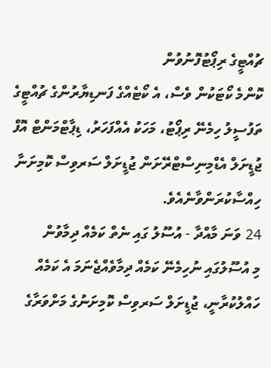ޗުއްޓީގެ ރިޕޯޓުފޮނުވުން
ކޮންމެ ކޯޓަކުން ވެސް، އެ ކޯޓެއްގެ ފަނޑިޔާރުންގެ ޗުއްޓީގެ ތަފުސީލު ހިމެނޭ ރިޕޯޓު، މަހަކު އެއްފަހަރު، ޑިޕާޓްމަންޓް އޮފް ޖުޑީށަލް އެޑްމިނިސްޓްރޭށަން ޖުޑީށަލް ސަރވިސް ކޮމިށަނާ ހިއްސާކުރަންވާނެއެވެ.
24 ވަނަ މާއްދާ - އުސޫލު ގައި ނެތް ކަމެއް ދިމާވުން
މި އުސޫލުގައި ނުހިމެނޭ ކަމެއް ދިމާވެއްޖެނަމަ އެ ކަމެއް ހައްލުކުރާނީ، ޖުޑީށަލް ސަރވިސް ކޮމިށަނުގެ މަށްވަރާގެ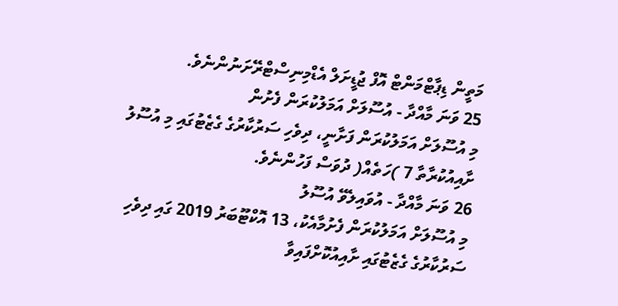މަތީން ޑިޕާޓްމަންޓް އޮފް ޖުޑީށަލް އެޑްމިނިސްޓްރޭށަނުންނެވެ.
25 ވަނަ މާއްދާ - އުސޫލަށް އަމަލުކުރަން ފެށުން
މި އުސޫލަށް އަމަލުކުރަން ފަށާނީ، ދިވެހި ސަރުކާރުގެ ގެޒެޓުގައި މި އުސޫލު ށާއިއުކުރާތާ 7 )ހަތެއް( ދުވަސް ފަހުންނެވެ.
26 ވަނަ މާއްދާ - އުވައިލެވޭ އުސޫލު
މި އުސޫލަށް އަމަލުކުރަން ފެށުމާއެކު، 13 އޮކްޓޫބަރު 2019 ގައި ދިވެހި ސަރުކާރުގެ ގެޒެޓުގައި ށާއިއުކޮށްފައިވާ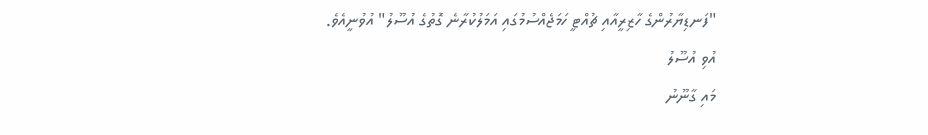"ފަނޑިޔާރުންގެ ހާޒިރީއާއި ޗުއްޓީ ހަމަޖެއްސުމުގައި އަމަލުކުރާނެ ގޮތުގެ އުސޫލު" އުވުނީއެވެ.
އުވި އުސޫލު
މައި ގާނޫނު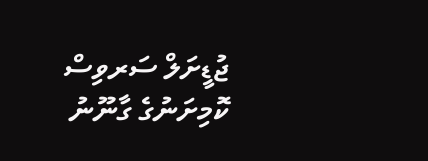ޖުޑީށަލް ސަރވިސް ކޮމިށަނުގެ ގާނޫނު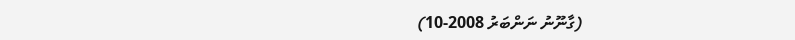(ގާނޫނު ނަންބަރު 2008-10)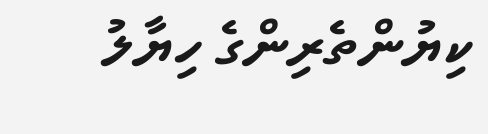ކިޔުންތެރިންގެ ހިޔާލު